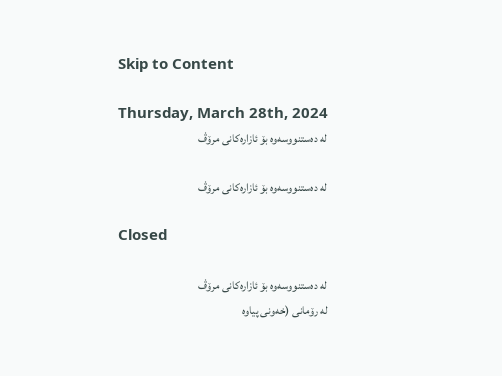Skip to Content

Thursday, March 28th, 2024
له‌ ده‌ستنووسه‌وه‌ بۆ ئازاره‌كانی‌ مرۆڤ

له‌ ده‌ستنووسه‌وه‌ بۆ ئازاره‌كانی‌ مرۆڤ

Closed

له‌ ده‌ستنووسه‌وه‌ بۆ ئازاره‌كانی‌ مرۆڤ
له‌ رۆمانی‌ (خه‌ونی‌ پیاوه‌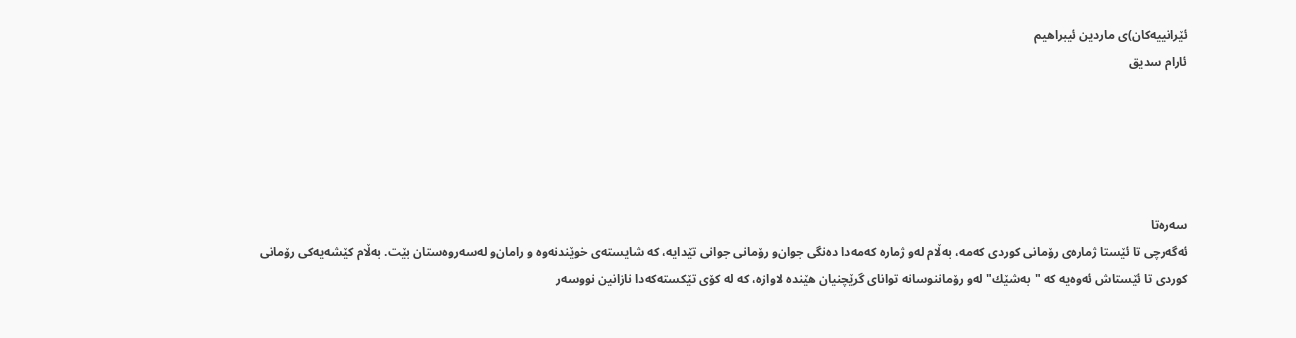ئێرانییه‌كان)ی‌ ماردین ئیبراهیم
ئارام سدیق





سه‌ره‌تا
ئه‌گه‌رچی‌ تا ئێستا ژماره‌ی‌ رۆمانی‌ كوردی‌ كه‌مه‌، به‌ڵام له‌و ژماره‌ كه‌مه‌دا ده‌نگی‌ جوان‌و رۆمانی‌ جوانی‌ تێدایه‌، كه‌ شایسته‌ی‌ خوێندنه‌وه‌ و رامان‌و له‌سه‌روه‌ستان بێت. به‌ڵام كێشه‌یه‌كی‌ رۆمانی‌ كوردی‌ تا ئێستاش ئه‌وه‌یه‌ كه‌ "به‌شێك" له‌و رۆماننوسانه‌ توانای‌ گرێچنیان هێنده‌ لاوازه‌، كه‌ له‌ كۆی‌ تێكسته‌كه‌دا نازانین نووسه‌ر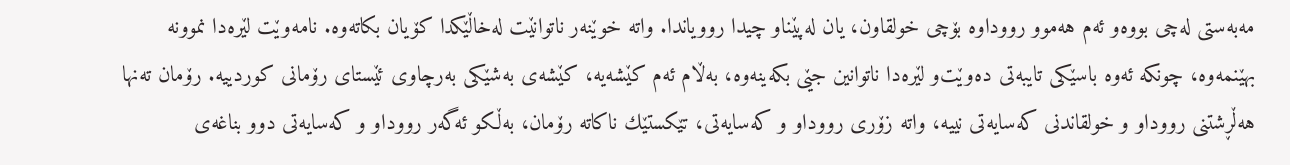مه‌به‌ستی‌ له‌چی‌ بووه‌و ئه‌م هه‌موو رووداوه‌ بۆچی‌ خولقاون، یان له‌پێناو چیدا روویاندا. واته‌ خوێنه‌ر ناتوانێت له‌خاڵێكدا كۆیان بكاته‌وه‌. نامه‌وێت لێره‌دا نموونه‌ بهێنمه‌وه‌، چونكه‌ ئه‌وه‌ باسێكی‌ تایبه‌تی‌ ده‌وێت‌و لێره‌دا ناتوانین جێی‌ بكه‌ینه‌وه‌، به‌ڵام ئه‌م كێشه‌یه‌، كێشه‌ی‌ به‌شێكی‌ به‌رچاوی‌ ئێستای‌ رۆمانی‌ كوردییه‌. رۆمان ته‌نها هه‌ڵڕشتنی‌ رووداو و خولقاندنی‌ كه‌سایه‌تی‌ نییه‌، واته‌ زۆری‌ رووداو و كه‌سایه‌تی‌، تێكستێك ناكاته‌ رۆمان، به‌ڵكو ئه‌گه‌ر رووداو و كه‌سایه‌تی‌ دوو بناغه‌ی‌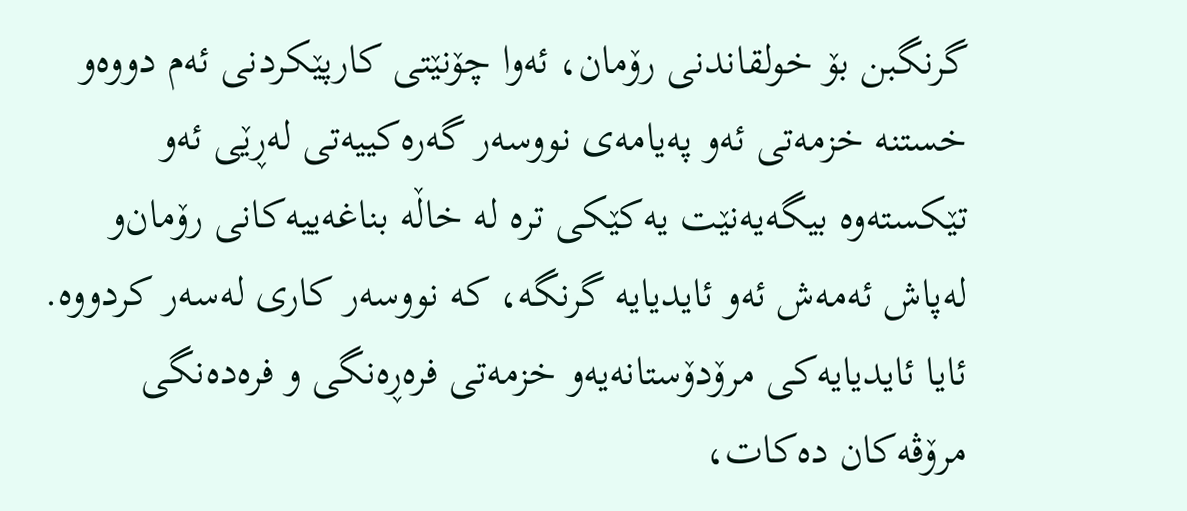گرنگبن بۆ خولقاندنی‌ رۆمان، ئه‌وا چۆنێتی‌ كارپێكردنی‌ ئه‌م دووه‌‌و خستنه‌ خزمه‌تی‌ ئه‌و په‌یامه‌ی‌ نووسه‌ر گه‌ره‌كییه‌تی‌ له‌ڕێی‌ ئه‌و تێكسته‌وه‌ بیگه‌یه‌نێت یه‌كێكی‌ تره‌ له‌ خاڵه‌ بناغه‌ییه‌كانی‌ رۆمان‌و له‌پاش ئه‌مه‌ش ئه‌و ئایدیایه‌ گرنگه‌، كه‌ نووسه‌ر كاری‌ له‌سه‌ر كردووه‌. ئایا ئایدیایه‌كی‌ مرۆدۆستانه‌یه‌‌و خزمه‌تی‌ فره‌ڕه‌نگی‌ و فره‌ده‌نگی‌ مرۆڤه‌كان ده‌كات،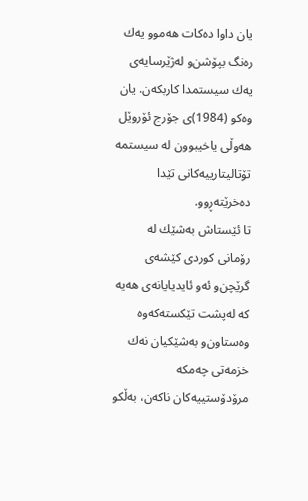یان داوا ده‌كات هه‌موو یه‌ك ره‌نگ بپۆشن‌و له‌ژێرسایه‌ی‌ یه‌ك سیستمدا كاربكه‌ن. یان وه‌كو (1984)ی‌ جۆرج ئۆروێل هه‌وڵی‌ یاخیبوون له‌ سیستمه‌ تۆتالیتارییه‌كانی‌ تێدا ده‌خرێته‌ڕوو.
تا ئێستاش به‌شێك له‌ رۆمانی‌ كوردی‌ كێشه‌ی‌ گرێچن‌و ئه‌و ئایدیایانه‌ی‌ هه‌یه‌ كه‌ له‌پشت تێكسته‌كه‌وه‌ وه‌ستاون‌و به‌شێكیان نه‌ك خزمه‌تی‌ چه‌مكه‌ مرۆدۆستییه‌كان ناكه‌ن، به‌ڵكو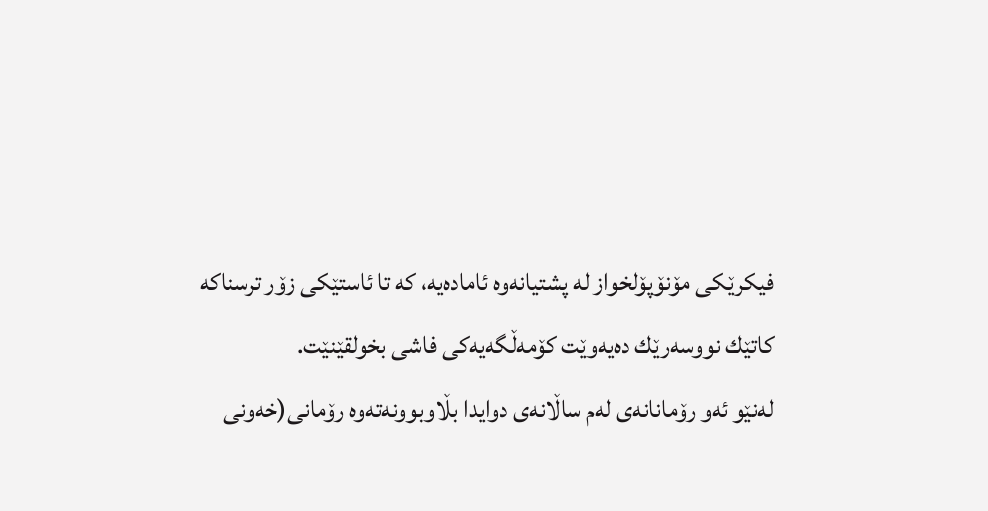فیكرێكی‌ مۆنۆپۆلخواز له‌ پشتیانه‌وه‌ ئاماده‌یه‌، كه‌ تا ئاستێكی‌ زۆر ترسناكه‌ كاتێك نووسه‌رێك ده‌یه‌وێت كۆمه‌ڵگه‌یه‌كی‌ فاشی‌ بخولقێنێت.
له‌نێو ئه‌و رۆمانانه‌ی‌ له‌م ساڵانه‌ی‌ دوایدا بڵاوبوونه‌ته‌وه‌ رۆمانی‌(خه‌ونی‌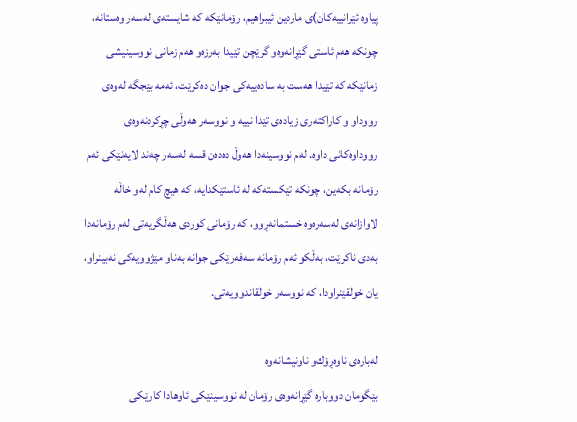پیاوه‌ ئێرانییه‌كان)ی‌ ماردین ئیبراهیم، رۆمانێكه‌ كه‌ شایسته‌ی‌ له‌سه‌ر وه‌ستانه‌، چونكه‌ هه‌م ئاستی‌ گێڕانه‌وه‌و گرێچن تێیدا به‌رزه‌و هه‌م زمانی‌ نووسینیشی‌ زمانێكه‌ كه‌ تێیدا هه‌ست به‌ ساده‌ییه‌كی‌ جوان ده‌كرێت، ئه‌مه‌ بێجگه‌ له‌وه‌ی‌ رووداو و كاراكته‌ری‌ زیاده‌ی‌ تێدا نییه‌ و نووسه‌ر هه‌وڵی‌ چڕكردنه‌وه‌ی‌ رووداوه‌كانی‌ داوه‌. له‌م نووسینه‌دا هه‌وڵ ده‌ده‌ن قسه‌ له‌سه‌ر چه‌ند لایه‌نێكی‌ ئه‌م رۆمانه‌ بكه‌ین، چونكه‌ تێكسته‌كه‌ له‌ ئاستێكدایه‌، كه‌ هیچ كام له‌و خاڵه‌ لاوازانه‌ی‌ له‌سه‌ره‌وه‌ خستمانه‌ڕوو، كه‌ رۆمانی‌ كوردی‌ هه‌ڵگریه‌تی‌ له‌م رۆمانه‌دا به‌دی‌ ناكرێت، به‌ڵكو ئه‌م رۆمانه‌ سه‌فه‌رێكی‌ جوانه‌ به‌ناو مێژوویه‌كی‌ نه‌بینراو، یان خولقێنراودا، كه‌ نووسه‌ر خولقاندوویه‌تی‌.

له‌باره‌ی‌ ناوه‌ڕۆك‌و ناونیشانه‌وه‌
بێگومان دووباره‌ گێڕانه‌وه‌ی‌ رۆمان له‌ نووسینێكی‌ ئاوهادا كارێكی‌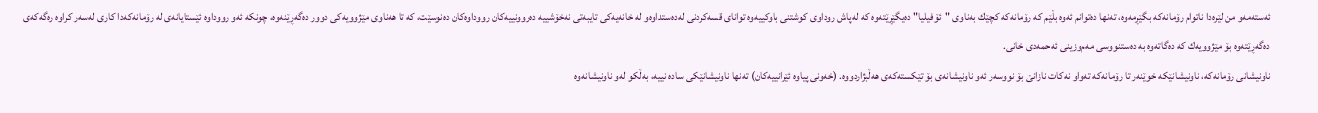ئه‌سته‌مه‌و من لێره‌دا ناتوام رۆمانه‌كه‌ بگێڕمه‌وه‌، ته‌نها ده‌توانم ئه‌وه‌ بڵێم كه‌ رۆمانه‌كه‌ كچێك به‌ناوی‌ "ئۆفیلیا" ده‌یگێڕێته‌وه‌ كه‌ له‌پاش روداوی‌ كوشتنی‌ باوكییه‌وه‌ توانای‌ قسه‌كردنی‌ له‌ده‌ستداوه‌‌و له‌ خانه‌یه‌كی‌ تایبه‌تی‌ نه‌خۆشییه‌ ده‌روونییه‌كان رووداوه‌كان ده‌نوسێت، كه‌ تا هه‌ناوی‌ مێژوویه‌كی‌ دوور ده‌گه‌ڕێنه‌وه‌، چونكه‌ ئه‌و رووداوه‌ ئێستایانه‌ی‌ له‌ رۆمانه‌كه‌دا كاری‌ له‌سه‌ر كراوه‌ ره‌گه‌كه‌ی‌ ده‌گه‌ڕێته‌وه‌ بۆ مێژوویه‌ك كه‌ ده‌گاته‌وه‌ به‌ ده‌ستنووسی‌ مه‌م‌وزینی‌ ئه‌حمه‌دی‌ خانی‌.
ناونیشانی‌ رۆمانه‌كه‌، ناونیشانێكه‌ خوێنه‌ر تا رۆمانه‌كه‌ ته‌واو نه‌كات نازانێ‌ بۆ نووسه‌ر ئه‌و ناونیشانه‌ی‌ بۆ تێكسته‌كه‌ی‌ هه‌ڵبژاردووه‌. (خه‌ونی‌ پیاوه‌ ئێرانییه‌كان) ته‌نها ناونیشانێكی‌ ساده‌ نییه‌، به‌ڵكو له‌و ناونیشانه‌وه‌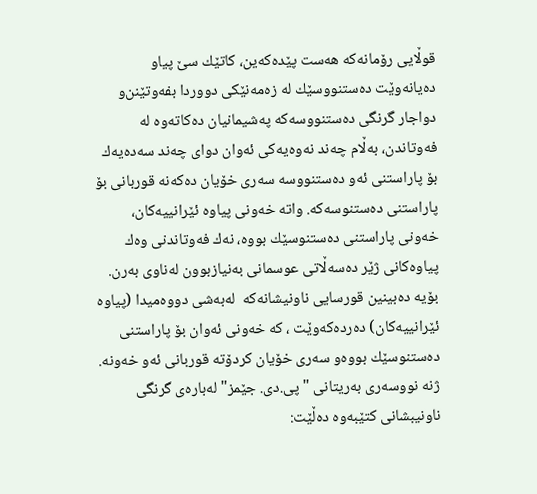قوڵایی‌ رۆمانه‌كه‌ هه‌ست پێده‌كه‌ین، كاتێك سێ‌ پیاو ده‌یانه‌وێت ده‌ستنووسێك له‌ زه‌مه‌نێكی‌ دووردا بفه‌وتێنن‌و دواجار گرنگی‌ ده‌ستنووسه‌كه‌ په‌شیمانیان ده‌كاته‌وه‌ له‌ فه‌وتاندن، به‌ڵام چه‌ند نه‌وه‌یه‌كی‌ ئه‌وان دوای‌ چه‌ند سه‌ده‌یه‌ك بۆ پاراستنی‌ ئه‌و ده‌ستنووسه‌ سه‌ری‌ خۆیان ده‌كه‌نه‌ قوربانی‌ بۆ پاراستنی‌ ده‌ستنوسه‌كه‌. واته‌ خه‌ونی‌ پیاوه‌ ئێرانییه‌كان، خه‌ونی‌ پاراستنی‌ ده‌ستنوسێك بووه‌، نه‌ك فه‌وتاندنی‌ وه‌ك پیاوه‌كانی‌ ژێر ده‌سه‌ڵاتی‌ عوسمانی‌ به‌نیازبوون له‌ناوی‌ به‌رن. بۆیه‌ ده‌بینین قورسایی‌ ناونیشانه‌كه‌  له‌به‌شی‌ دووه‌میدا (پیاوه‌ ئێرانییه‌كان) ده‌رده‌كه‌وێت ، كه‌ خه‌ونی‌ ئه‌وان بۆ پاراستنی‌ ده‌ستنوسێك بووه‌‌و سه‌ری‌ خۆیان كردۆته‌ قوربانی‌ ئه‌و خه‌ونه‌.
ژنه‌ نووسه‌ری‌ به‌ریتانی‌ "پی‌.دی‌. جێمز" له‌باره‌ی‌ گرنگی‌ ناونیبشانی‌ كتێبه‌وه‌ ده‌ڵێت: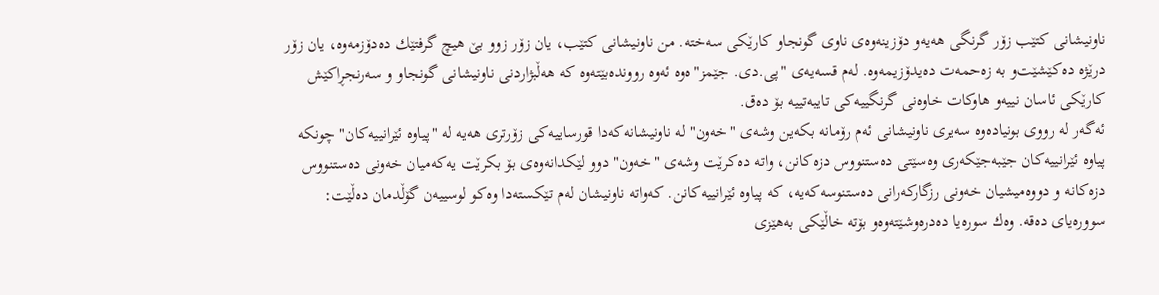ناونیشانی‌ كتێب زۆر گرنگی‌ هه‌یه‌‌و دۆزینه‌وه‌ی‌ ناوی‌ گونجاو كارێكی‌ سه‌خته‌. من ناونیشانی‌ كتێب، یان زۆر زوو بێ‌ هیچ گرفتێك ده‌دۆزمه‌وه‌، یان زۆر درێژه‌ ده‌كێشێت‌و به‌ زه‌حمه‌ت ده‌یدۆزیمه‌وه‌. له‌م قسه‌یه‌ی‌ "پی‌.دی‌. جێمز"ه‌وه‌ ئه‌وه‌ روونده‌بێته‌وه‌ كه‌ هه‌ڵبژاردنی‌ ناونیشانی‌ گونجاو ‌و سه‌رنجڕاكێش كارێكی‌ ئاسان نییه‌و هاوكات خاوه‌نی‌ گرنگییه‌كی‌ تایبه‌تییه‌ بۆ ده‌ق.
ئه‌گه‌ر له‌ رووی‌ بونیاده‌وه‌ سه‌یری‌ ناونیشانی‌ ئه‌م رۆمانه‌ بكه‌ین وشه‌ی‌ "خه‌ون" له‌ ناونیشانه‌كه‌دا قورساییه‌كی‌ زۆرتری‌ هه‌یه‌ له‌ "پیاوه‌ ئێرانییه‌كان" چونكه‌ پیاوه‌ ئێرانییه‌كان جێبه‌جێكه‌ری‌ وه‌سێتی‌ ده‌ستنووس دزه‌كانن، واته‌ ده‌كرێت وشه‌ی‌ "خه‌ون" دوو لێكدانه‌وه‌ی‌ بۆ بكرێت یه‌كه‌میان خه‌ونی‌ ده‌ستنووس دزه‌كانه‌ و دووه‌میشیان خه‌ونی‌ رزگاركه‌رانی‌ ده‌ستنوسه‌كه‌یه‌، كه‌ پیاوه‌ ئێرانییه‌كانن. كه‌واته‌ ناونیشان له‌م تێكسته‌دا وه‌كو لوسییه‌ن گۆڵدمان ده‌ڵێت: سووره‌یای‌ ده‌قه‌. وه‌ك سوره‌یا ده‌دره‌وشێته‌وه‌و بۆته‌ خاڵێكی‌ به‌هێزی‌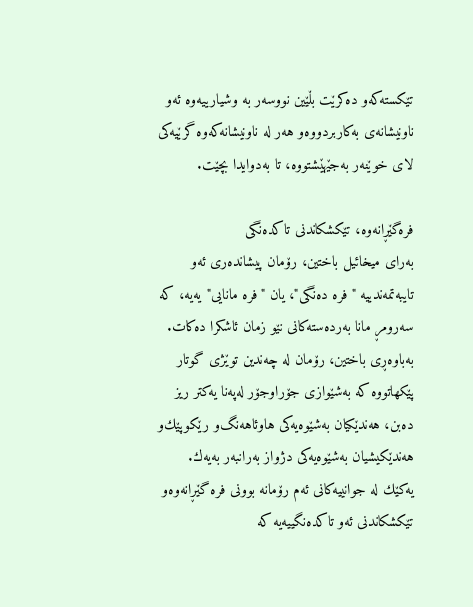تێكسته‌كه‌‌و ده‌كرێت بڵێین نووسه‌ر به‌ وشیارییه‌وه‌ ئه‌و ناونیشانه‌ی‌ به‌كاربردووه‌‌و هه‌ر له‌ ناونیشانه‌كه‌وه‌ گرێیه‌كی‌ لای‌ خوێنه‌ر به‌جێهێشتووه‌، تا به‌دوایدا بچێت.

فره‌گێڕانه‌وه‌، تێكشكاندنی‌ تاكده‌نگی‌
به‌رای‌ میخائیل باختین، رۆمان پیشانده‌ری‌ ئه‌و تایبه‌تمه‌ندییه‌ "فره‌ ده‌نگی‌"، یان "فره‌ مانایی‌"یه‌یه‌، كه‌ سه‌رومڕ مانا به‌رده‌سته‌كانی‌ نێو زمان ئاشكرا ده‌كات. به‌باوه‌ڕی‌ باختین، رۆمان له‌ چه‌ندین توێژی‌ گوتار پێكهاتووه‌ كه‌ به‌شێوازی‌ جۆراوجۆر له‌په‌نا یه‌كتر ریز ده‌بن، هه‌ندێكیان به‌شێوه‌یه‌كی‌ هاوئاهه‌نگ‌و رێكوپێك‌و هه‌ندێكیشیان به‌شێوه‌یه‌كی‌ دژواز به‌رانبه‌ر به‌یه‌ك.
یه‌كێك له‌ جوانییه‌كانی‌ ئه‌م رۆمانه‌ بوونی‌ فره‌ گێڕانه‌وه‌و تێكشكاندنی‌ ئه‌و تاكده‌نگییه‌یه‌ كه‌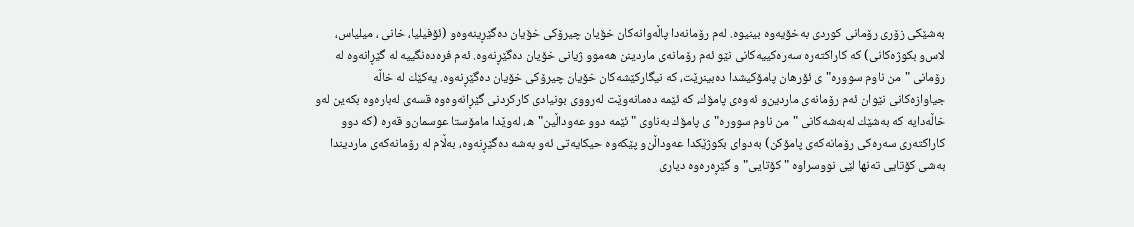به‌شێكی‌ زۆری‌ رۆمانی‌ كوردی‌ به‌خۆیه‌وه‌ بینیوه‌. له‌م رۆمانه‌دا پاڵه‌وانه‌كان خۆیان چیرۆكی‌ خۆیان ده‌گێڕینه‌وه‌و (ئۆفیلیا، خانی‌ ، میلیاس، لاس‌و بكوژه‌كانی‌) كه‌ كاراكته‌ره‌ سه‌ره‌كییه‌كانی‌ نێو ئه‌م رۆمانه‌ی‌ ماردینن هه‌موو ژیانی‌ خۆیان ده‌گێڕنه‌وه‌. ئه‌م فره‌ده‌نگییه‌ له‌ گێڕانه‌وه‌ له‌ رۆمانی‌ "من ناوم سووره‌"ی‌ ئۆرهان پامۆكیشدا ده‌بینرێت، كه‌ نیگاركێشه‌كان خۆیان چیرۆكی‌ خۆیان ده‌گێڕنه‌وه‌. یه‌كێك له‌ خاڵه‌ جیاوازه‌كانی‌ نێوان ئه‌م رۆمانه‌ی‌ ماردین‌و ئه‌وه‌ی‌ پامۆك، كه‌ ئێمه‌ ده‌مانه‌وێت له‌رووی‌ بونیادی‌ كاركردنی‌ گێڕانه‌وه‌وه‌ قسه‌ی‌ له‌باره‌وه‌ بكه‌ین له‌و خاڵه‌دایه‌ كه‌ به‌شێك له‌به‌شه‌كانی‌ "من ناوم سووره‌"ی‌ پامۆك به‌ناوی‌ "ئێمه‌ دوو عه‌وداڵین"ه‌، له‌وێدا مامۆستا عوسمان‌و قه‌ره‌ (كه‌ دوو كاراكته‌ری‌ سه‌ره‌كی‌ رۆمانه‌كه‌ی‌ پامۆكن) به‌دوای‌ بكوژێكدا عه‌وداڵن‌و پێكه‌وه‌ حیكایه‌تی‌ ئه‌و به‌شه‌ ده‌گێڕنه‌وه‌، به‌ڵام له‌ رۆمانه‌كه‌ی‌ ماردیندا به‌شی‌ كۆتایی‌ ته‌نها لێی‌ نووسراوه‌ "كۆتایی‌"و گێڕه‌ره‌وه‌ دیاری‌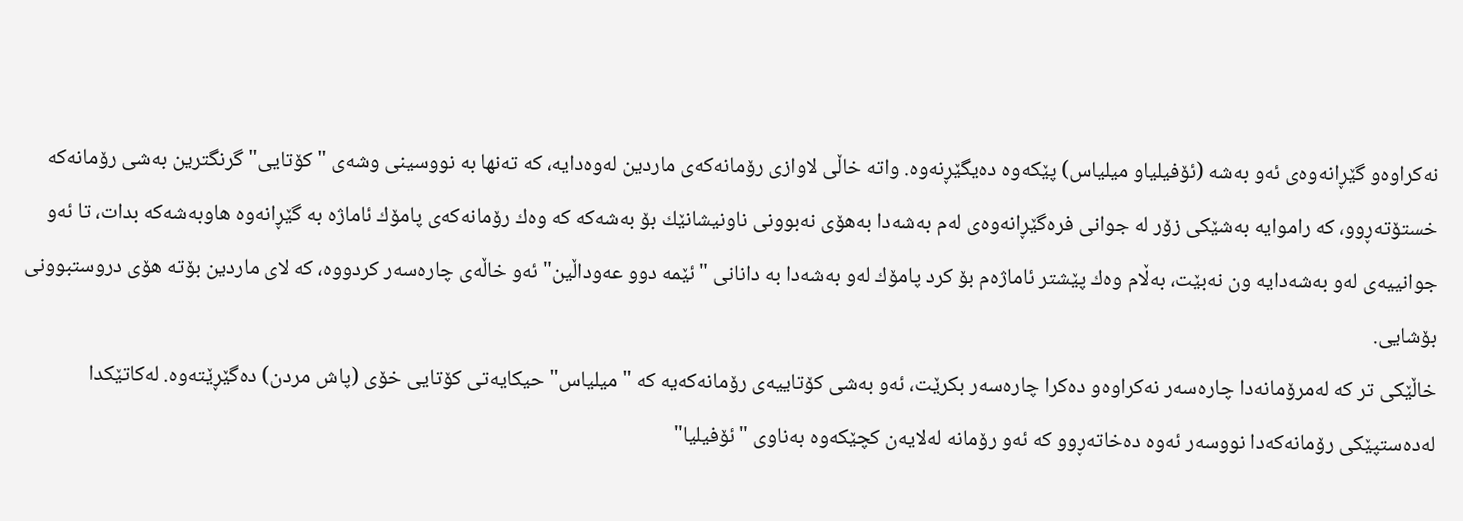نه‌كراوه‌و گێڕانه‌وه‌ی‌ ئه‌و به‌شه‌ (ئۆفیلیا‌و میلیاس) پێكه‌وه‌ ده‌یگێڕنه‌وه‌. واته‌ خاڵی‌ لاوازی‌ رۆمانه‌كه‌ی‌ ماردین له‌وه‌دایه‌، كه‌ ته‌نها به‌ نووسینی‌ وشه‌ی‌ "كۆتایی‌" گرنگترین به‌شی‌ رۆمانه‌كه‌ خستۆته‌ڕوو، كه‌ راموایه‌ به‌شێكی‌ زۆر له‌ جوانی‌ فره‌گێڕانه‌وه‌ی‌ له‌م به‌شه‌دا به‌هۆی‌ نه‌بوونی‌ ناونیشانێك بۆ به‌شه‌كه‌ كه‌ وه‌ك رۆمانه‌كه‌ی‌ پامۆك ئاماژه‌ به‌ گێڕانه‌وه‌ هاوبه‌شه‌كه‌ بدات، تا ئه‌و جوانییه‌ی‌ له‌و به‌شه‌دایه‌ ون نه‌بێت، به‌ڵام وه‌ك پێشتر ئاماژه‌م بۆ كرد پامۆك له‌و به‌شه‌دا به‌ دانانی‌ "ئێمه‌ دوو عه‌وداڵین" ئه‌و خاڵه‌ی‌ چاره‌سه‌ر كردووه‌، كه‌ لای‌ ماردین بۆته‌ هۆی‌ دروستبوونی‌ بۆشایی‌.
خاڵێكی‌ تر كه‌ له‌مرۆمانه‌دا چاره‌سه‌ر نه‌كراوه‌و ده‌كرا چاره‌سه‌ر بكرێت، ئه‌و به‌شی‌ كۆتاییه‌ی‌ رۆمانه‌كه‌یه‌ كه‌ " میلیاس" حیكایه‌تی‌ كۆتایی‌ خۆی‌ (پاش مردن) ده‌گێڕێته‌وه‌. له‌كاتێكدا له‌ده‌ستپێكی‌ رۆمانه‌كه‌دا نووسه‌ر ئه‌وه‌ ده‌خاته‌ڕوو كه‌ ئه‌و رۆمانه‌ له‌لایه‌ن كچێكه‌وه‌ به‌ناوی‌ "ئۆفیلیا"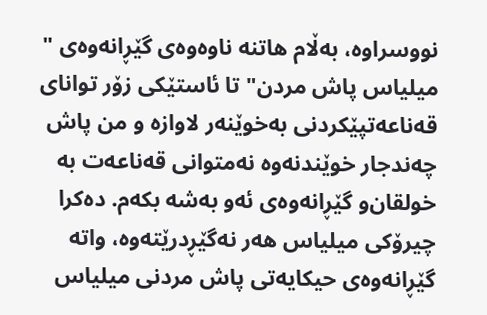نووسراوه‌، به‌ڵام هاتنه‌ ناوه‌وه‌ی‌ گێڕانه‌وه‌ی‌ " میلیاس پاش مردن" تا ئاستێكی‌ زۆر توانای‌ قه‌ناعه‌تپێكردنی‌ به‌خوێنه‌ر لاوازه‌ و من پاش چه‌ندجار خوێندنه‌وه‌ نه‌متوانی‌ قه‌ناعه‌ت به‌ خولقان‌و گێڕانه‌وه‌ی‌ ئه‌و به‌شه‌ بكه‌م. ده‌كرا چیرۆكی‌ میلیاس هه‌ر نه‌گێڕدرێته‌وه‌، واته‌ گێڕانه‌وه‌ی‌ حیكایه‌تی‌ پاش مردنی‌ میلیاس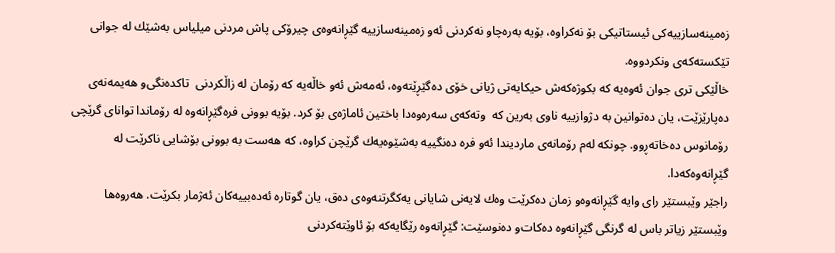زه‌مینه‌سازییه‌كی‌ ئیستاتیكی‌ بۆ نه‌كراوه‌، بۆیه‌ به‌ره‌چاو نه‌كردنی‌ ئه‌و زه‌مینه‌سازییه‌ گێڕانه‌وه‌ی‌ چیرۆكی‌ پاش مردنی‌ میلیاس به‌شێك له‌ جوانی‌ تێكسته‌كه‌ی‌ ونكردووه‌.
خاڵێكی‌ تری‌ جوان ئه‌وه‌یه‌ كه‌ بكوژه‌كه‌ش حیكایه‌تی‌ ژیانی‌ خۆی‌ ده‌گێڕێته‌وه‌، ئه‌مه‌ش ئه‌و خاڵه‌یه‌ كه‌ رۆمان له‌ زاڵكردنی‌  تاكده‌نگی‌‌و هه‌یمه‌نه‌ی‌ ده‌پارێزێت، یان ده‌توانین به‌ دژوازییه‌ ناوی‌ به‌رین كه‌  وته‌كه‌ی‌ سه‌ره‌وه‌دا باختین ئاماژه‌ی‌ بۆ كرد. بۆیه‌ بوونی‌ فره‌گێڕانه‌وه‌ له‌ رۆماندا توانای‌ گرێچی‌ رۆمانوس ده‌خاته‌ڕوو. چونكه‌ له‌م رۆمانه‌ی‌ ماردیندا ئه‌و فره‌ ده‌نگییه‌ به‌شێوه‌یه‌ك گرێچن كراوه‌، كه‌ هه‌ست به‌ بوونی‌ بۆشایی‌ ناكرێت له‌ گێڕانه‌وه‌كه‌دا.
راجێر وێبستێر رای‌ وایه‌ گێڕانه‌وه‌و زمان ده‌كرێت وه‌ك لایه‌نی‌ شایانی‌ یه‌كگرتنه‌وه‌ی‌ ده‌ق، یان گوتاره‌ ئه‌ده‌بییه‌كان ئه‌ژمار بكرێت. هه‌روه‌ها وێبستێر زیاتر باس له‌ گرنگی‌ گێڕانه‌وه‌ ده‌كات‌و ده‌نوسێت: گێڕانه‌وه‌ رێگایه‌كه‌ بۆ ئاوێته‌كردنی‌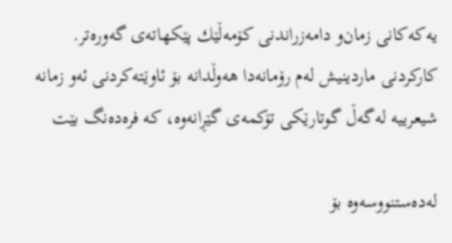یه‌كه‌كانی‌ زمان‌و دامه‌زراندنی‌ كۆمه‌ڵێك پێكهاته‌ی‌ گه‌وره‌تر. كاركردنی‌ ماردینیش له‌م رۆمانه‌دا هه‌وڵدانه‌ بۆ ئاوێته‌كردنی‌ ئه‌و زمانه‌ شیعرییه‌ له‌گه‌ڵ‌ گوتارێكی‌ تۆكمه‌ی‌ گێڕانه‌وه‌، كه‌ فره‌ده‌نگ بێت

له‌ده‌ستنووسه‌وه‌ بۆ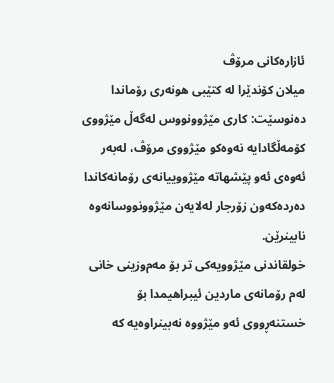ئازاره‌كانی‌ مرۆڤ
میلان كۆندێرا له‌ كتێبی‌ هونه‌ری‌ رۆماندا ده‌نوسێت: كاری‌ مێژوونووس له‌گه‌ڵ‌ مێژووی‌ كۆمه‌ڵگادایه‌ نه‌وه‌كو مێژووی‌ مرۆڤ، له‌به‌ر ئه‌وه‌ی‌ ئه‌و پێشهاته‌ مێژووییانه‌ی‌ رۆمانه‌كاندا ده‌رده‌كه‌ون زۆرجار له‌لایه‌ن مێژوونووسانه‌وه‌ نابینرێن.
خولقاندنی‌ مێژوویه‌كی‌ تر بۆ مه‌م‌وزینی‌ خانی‌ له‌م رۆمانه‌ی‌ ماردین ئیبراهیمدا بۆ خستنه‌ڕووی‌ ئه‌و مێژووه‌ نه‌بینراوه‌یه‌ كه‌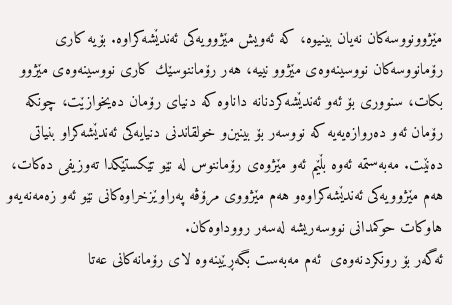مێژوونووسه‌كان نه‌یان بینیوه‌، كه‌ ئه‌ویش مێژوویه‌كی‌ ئه‌ندێشه‌كراوه‌. بۆیه‌ كاری‌ رۆمانووسه‌كان نووسینه‌وه‌ی‌ مێژوو نییه‌، هه‌ر رۆماننوسێك كاری‌ نووسینه‌وه‌ی‌ مێژوو بكات، سنووری‌ بۆ ئه‌و ئه‌ندێشه‌كردنانه‌ داناوه‌ كه‌ دنیای‌ رۆمان ده‌یخوازێت، چونكه‌ رۆمان ئه‌و ده‌روازه‌یه‌یه‌ كه‌ نووسه‌ر بۆ بینین‌و خولقاندنی‌ دنیایه‌كی‌ ئه‌ندێشه‌كراو بنیاتی‌ ده‌نێت. مه‌به‌ستمه‌ ئه‌وه‌ بڵێم ئه‌و مێژوه‌ی‌ رۆماننوس له‌ نێو تێكستێكدا ته‌وزیفی‌ ده‌كات، هه‌م مێژوویه‌كی‌ ئه‌ندێشه‌كراوه‌و هه‌م مێژووی‌ مرۆڤه‌ په‌راوێزخراوه‌كانی‌ نێو ئه‌و زه‌مه‌نه‌یه‌و هاوكات حوكمدانی‌ نووسه‌ریشه‌ له‌سه‌ر رووداوه‌كان.
ئه‌گه‌ر بۆ رونكردنه‌وه‌ی‌  ئه‌م مه‌به‌ست بگه‌ڕێینه‌وه‌ لای‌ رۆمانه‌كانی‌ عه‌تا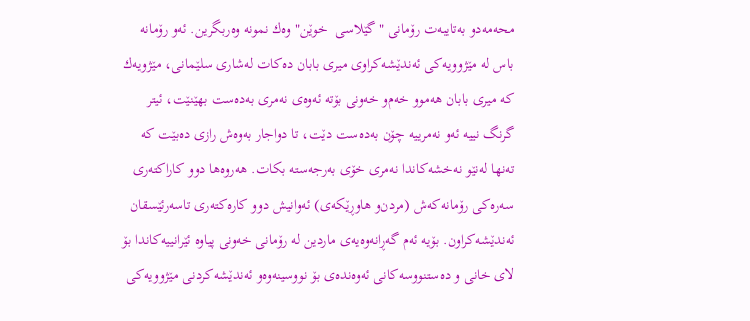محه‌مه‌د‌و به‌تایبه‌ت رۆمانی‌ "گێلاسی‌  خوێن" وه‌ك نمونه‌ وه‌ربگرین. ئه‌و رۆمانه‌ باس له‌ مێژوویه‌كی‌ ئه‌ندێشه‌كراوی‌ میری‌ بابان ده‌كات له‌شاری‌ سلێمانی‌، مێژویه‌ك كه‌ میری‌ بابان هه‌موو خه‌م‌و خه‌ونی‌ بۆته‌ ئه‌وه‌ی‌ نه‌مری‌ به‌ده‌ست بهێنێت، ئیتر گرنگ نییه‌ ئه‌و نه‌مرییه‌ چۆن به‌ده‌ست دێت، تا دواجار به‌وه‌ش رازی‌ ده‌بێت كه‌ ته‌نها له‌نێو نه‌خشه‌كاندا نه‌مری‌ خۆی‌ به‌رجه‌سته‌ بكات. هه‌روه‌ها دوو كاراكته‌ری‌ سه‌ره‌كی‌ رۆمانه‌كه‌ش (مردن‌و هاوڕێكه‌ی‌) ئه‌وانیش دوو كاره‌كته‌ری‌ تاسه‌رئێسقان ئه‌ندێشه‌كراون. بۆیه‌ ئه‌م گه‌ڕانه‌وه‌یه‌ی‌ ماردین له‌ رۆمانی‌ خه‌ونی‌ پیاوه‌ ئێرانییه‌كاندا بۆ لای‌ خانی‌ و ده‌ستنووسه‌كانی‌ ئه‌وه‌نده‌ی‌ بۆ نووسینه‌وه‌و ئه‌ندێشه‌كردنی‌ مێژوویه‌كی‌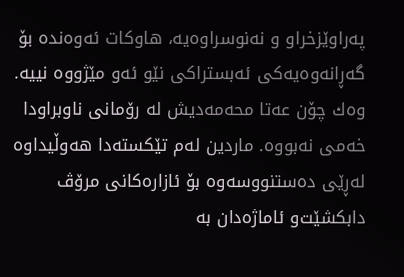په‌راوێزخراو و نه‌نوسراوه‌یه‌، هاوكات ئه‌وه‌نده‌ بۆ گه‌ڕانه‌وه‌یه‌كی‌ ئه‌بستراكی‌ نێو ئه‌و مێژووه‌ نییه‌. وه‌ك چۆن عه‌تا محه‌مه‌دیش له‌ رۆمانی‌ ناوبراودا خه‌می‌ نه‌بووه‌. ماردین له‌م تێكسته‌دا هه‌وڵیداوه‌ له‌ڕێی‌ ده‌ستنووسه‌وه‌ بۆ ئازاره‌كانی‌ مرۆڤ دابكشێت‌و ئاماژه‌دان به‌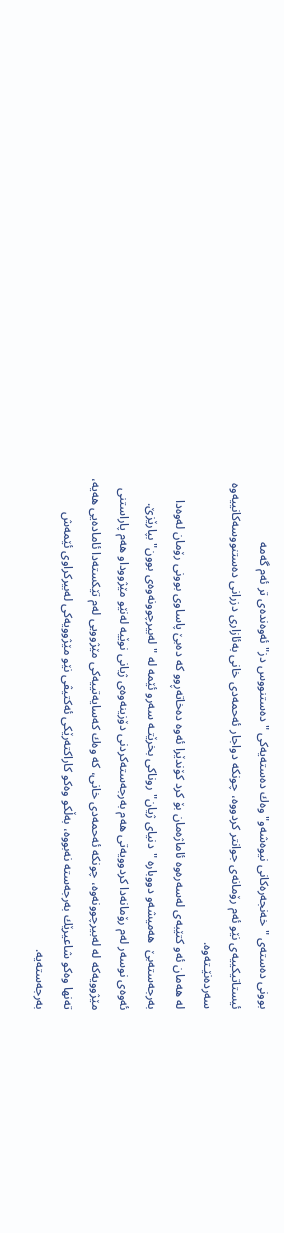بوونی‌ ده‌سته‌ی‌ "خه‌نجه‌ره‌كانی‌ نیوه‌شه‌و" وه‌ك ده‌سته‌یه‌كی‌ "ده‌ستنووس دز" ئه‌وه‌نده‌ی‌ تر ئه‌م گه‌مه‌ ئیستاتیكییه‌ی‌ نێو ئه‌م رۆمانه‌ی‌ جوانتر كردووه‌، چونكه‌ دواجار ئه‌حمه‌دی‌ خانی‌ به‌ئازاری‌ دزرانی‌ ده‌ستنووسه‌كانییه‌وه‌ سه‌رده‌نێـته‌وه‌.
له‌ هه‌مان ئه‌و كتێبه‌ی‌ له‌سه‌ره‌وه‌ ئاماژه‌مان بۆ كرد كۆندێرا ئه‌وه‌ ده‌خاته‌ڕوو كه‌ ده‌بێ‌ پاساوی‌ بوونی‌ رۆمان له‌وه‌دا به‌رجه‌سته‌بێ‌  هه‌میشه‌و دووباره‌ "دنیای‌ ژیان" روناكی‌ بخرێتـه‌ سه‌رو ئێمه‌ له‌ "له‌بیرچوونه‌وه‌ی‌ بوون" بپارێزێ‌. ئه‌وه‌ی‌ نوسه‌ر له‌م رۆمانه‌دا كردوویه‌تی‌ هه‌م به‌رجه‌سته‌كردنی‌ دۆزینه‌وه‌ی‌ ژیانی‌ نوێیه‌ له‌نێو مێژووداو هه‌م پاراستنی‌ مێژوویه‌كه‌ له‌ له‌بیرچوونه‌وه‌، چونكه‌ ئه‌حمه‌دی‌ خانی‌، كه‌ وه‌ك كه‌سایه‌تییه‌كی‌ مێژوویی‌ له‌م تێكسته‌دا ئاماده‌یی‌ هه‌یه‌، ته‌نها وه‌كو شاعیرێك به‌رجه‌سته‌ نه‌بووه‌، به‌ڵكو وه‌كو كاراكته‌رێكی‌ ئه‌كتیڤی‌ نێو مێژوویه‌كی‌ له‌بیركراوی‌ ئێمه‌ش به‌رجه‌سته‌یه‌.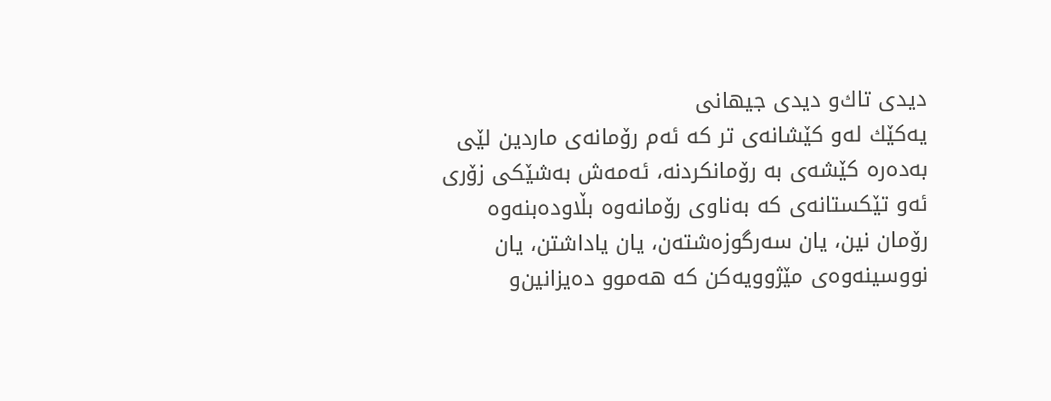دیدی‌ تاك‌و دیدی‌ جیهانی‌
یه‌كێك له‌و كێشانه‌ی‌ تر كه‌ ئه‌م رۆمانه‌ی‌ ماردین لێی‌ به‌ده‌ره‌ كێشه‌ی‌ به‌ رۆمانكردنه‌، ئه‌مه‌ش به‌شێكی‌ زۆری‌ ئه‌و تێكستانه‌ی‌ كه‌ به‌ناوی‌ رۆمانه‌وه‌ بڵاوده‌بنه‌وه‌ رۆمان نین، یان سه‌رگوزه‌شته‌ن، یان یاداشتن، یان نووسینه‌وه‌ی‌ مێژوویه‌كن كه‌ هه‌موو ده‌یزانین‌و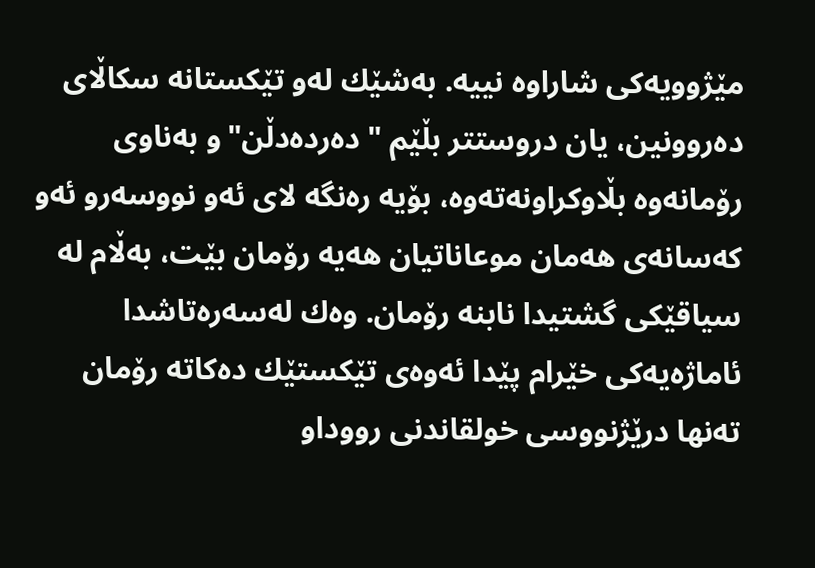مێژوویه‌كی‌ شاراوه‌ نییه‌. به‌شێك له‌و تێكستانه‌ سكاڵای‌ ده‌روونین، یان دروستتر بڵێم "ده‌رده‌دڵن"و به‌ناوی‌ رۆمانه‌وه‌ بڵاوكراونه‌ته‌وه‌، بۆیه‌ ره‌نگه‌ لای‌ ئه‌و نووسه‌رو ئه‌و كه‌سانه‌ی‌ هه‌مان موعاناتیان هه‌یه‌ رۆمان بێت، به‌ڵام له‌ سیاقێكی‌ گشتیدا نابنه‌ رۆمان. وه‌ك له‌سه‌ره‌تاشدا ئاماژه‌یه‌كی‌ خێرام پێدا ئه‌وه‌ی‌ تێكستێك ده‌كاته‌ رۆمان ته‌نها درێژنووسی‌ خولقاندنی‌ رووداو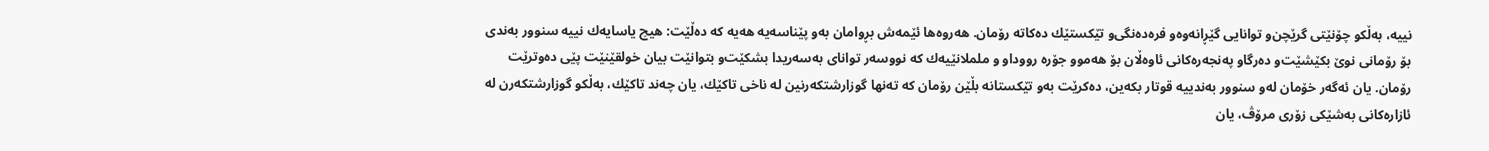نییه‌، به‌ڵكو چۆنێتی‌ گرێچن‌و توانایی‌ گێڕانه‌وه‌و فره‌ده‌نگی‌‌و تێكستێك ده‌كاته‌ رۆمان. هه‌روه‌ها ئێمه‌ش بڕوامان به‌و پێناسه‌یه‌ هه‌یه‌ كه‌ ده‌ڵێت: هیچ یاسایه‌ك نییه‌ سنوور به‌ندی‌ بۆ رۆمانی‌ نوێ‌ بكێشێت‌و ده‌رگاو په‌نجه‌ره‌كانی‌ ئاوه‌ڵان بۆ هه‌موو جۆره‌ رووداو و ململانێیه‌ك كه‌ نووسه‌ر توانای‌ به‌سه‌ریدا بشكێت‌و بتوانێت بیان خولقێنێت پێی‌ ده‌وترێت رۆمان. یان ئه‌گه‌ر خۆمان له‌و سنوور به‌ندییه‌ قوتار بكه‌ین، ده‌كرێت به‌و تێكستانه‌ بڵێن رۆمان كه‌ ته‌نها گوزارشتكه‌رنین له‌ ناخی‌ تاكێك، یان چه‌ند تاكێك، به‌ڵكو گوزارشتكه‌رن له‌ ئازاره‌كانی‌ به‌شێكی‌ زۆری‌ مرۆڤ، یان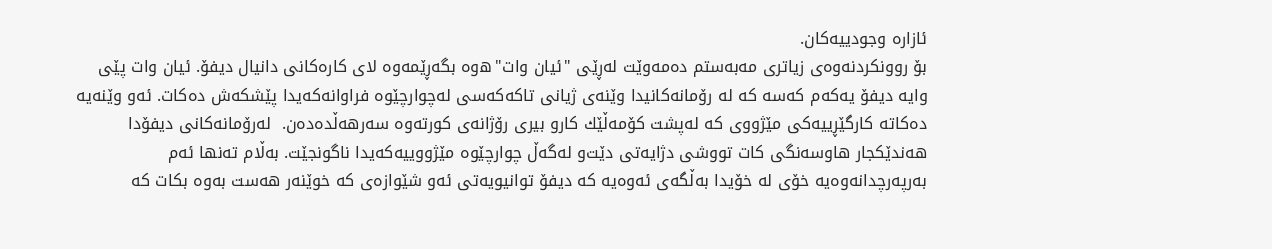ئازاره‌ وجودییه‌كان.
بۆ روونكردنه‌وه‌ی‌ زیاتری‌ مه‌به‌ستم ده‌مه‌وێت له‌ڕێی‌ "ئیان وات"ه‌وه‌ بگه‌ڕێمه‌وه‌ لای‌ كاره‌كانی‌ دانیال دیفۆ. ئیان وات پێی‌ وایه‌ دیفۆ یه‌كه‌م كه‌سه‌ كه‌ له‌ رۆمانه‌كانیدا وێنه‌ی‌ ژیانی‌ تاكه‌كه‌سی‌ له‌چوارچێوه‌ فراوانه‌كه‌یدا پێشكه‌ش ده‌كات. ئه‌و وێنه‌یه‌ ده‌كاته‌ كارگێڕییه‌كی‌ مێژووی‌ كه‌ له‌پشت كۆمه‌ڵێك كارو بیری‌ رۆژانه‌ی‌ كورته‌وه‌ سه‌رهه‌ڵده‌ده‌ن.  له‌رۆمانه‌كانی دیفۆدا هه‌ندێكجار هاوسه‌نگی‌ كات تووشی‌ دژایه‌تی‌ دێت‌و له‌گه‌ڵ‌ چوارچێوه‌ مێژووییه‌كه‌یدا ناگونجێت. به‌ڵام ته‌نها ئه‌م به‌رپه‌رچدانه‌وه‌یه‌ خۆی‌ له‌ خۆیدا به‌ڵگه‌ی ئه‌وه‌یه‌ كه‌ دیفۆ توانیویه‌تی‌ ئه‌و شێوازه‌ی‌ كه‌ خوێنه‌ر هه‌ست به‌وه‌ بكات كه‌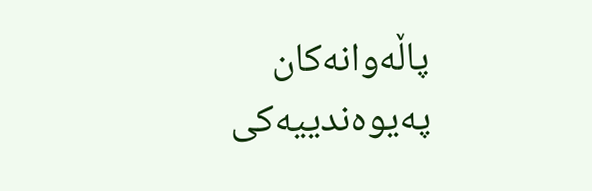پاڵه‌وانه‌كان په‌یوه‌ندییه‌كی‌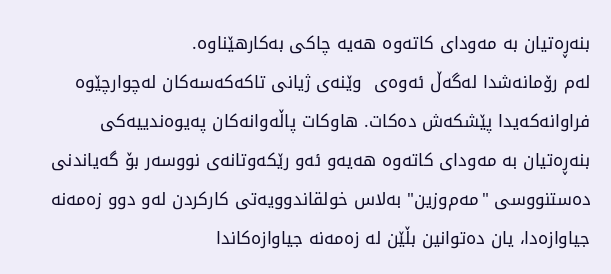بنه‌ڕه‌تیان به‌ مه‌ودای‌ كاته‌وه‌ هه‌یه‌ چاكی‌ به‌كارهێناوه‌.
له‌م رۆمانه‌شدا له‌گه‌ڵ‌ ئه‌وه‌ی‌  وێنه‌ی‌ ژیانی‌ تاكه‌كه‌سه‌كان له‌چوارچێوه‌ فراوانه‌كه‌یدا پێشكه‌ش ده‌كات. هاوكات پاڵه‌وانه‌كان په‌یوه‌ندییه‌كی‌ بنه‌ڕه‌تیان به‌ مه‌ودای‌ كاته‌وه‌ هه‌یه‌‌و ئه‌و رێكه‌وتانه‌ی‌ نووسه‌ر بۆ گه‌یاندنی‌ ده‌ستنووسی‌ "مه‌م‌وزین" به‌لاس خولقاندوویه‌تی‌ كاركردن له‌و دوو زه‌مه‌نه‌ جیاوازه‌دا، یان ده‌توانین بڵێن له‌ زه‌مه‌نه‌ جیاوازه‌كاندا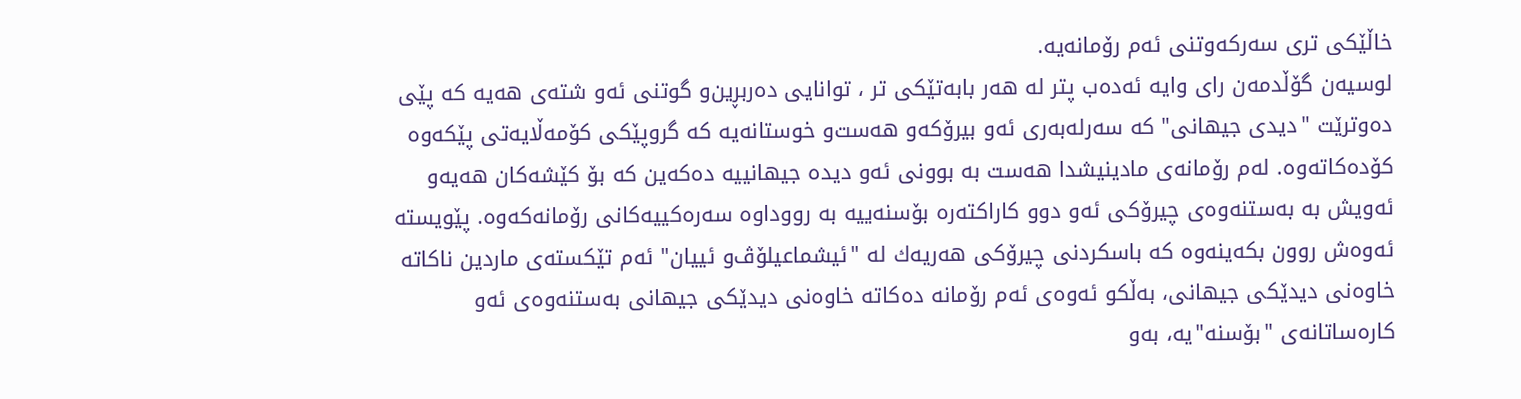خاڵێكی‌ تری‌ سه‌ركه‌وتنی‌ ئه‌م رۆمانه‌یه‌.
لوسیه‌ن گۆڵدمه‌ن رای‌ وایه‌ ئه‌ده‌ب پتر له‌ هه‌ر بابه‌تێكی‌ تر ، توانایی‌ ده‌ربڕین‌و گوتنی‌ ئه‌و شته‌ی‌ هه‌یه‌ كه‌ پێی‌ ده‌وترێت "دیدی‌ جیهانی‌" كه‌ سه‌رله‌به‌ری‌ ئه‌و بیرۆكه‌و هه‌ست‌و خوستانه‌یه‌ كه‌ گروپێكی‌ كۆمه‌ڵایه‌تی‌ پێكه‌وه‌ كۆده‌كاته‌وه‌. له‌م رۆمانه‌ی‌ مادینیشدا هه‌ست به‌ بوونی‌ ئه‌و دیده‌ جیهانییه‌ ده‌كه‌ین كه‌ بۆ كێشه‌كان هه‌یه‌‌و ئه‌ویش به‌ به‌ستنه‌وه‌ی‌ چیرۆكی‌ ئه‌و دوو كاراكته‌ره‌ بۆسنه‌ییه‌ به‌ رووداوه‌ سه‌ره‌كییه‌كانی‌ رۆمانه‌كه‌وه‌. پێویسته‌ ئه‌وه‌ش روون بكه‌ینه‌وه‌ كه‌ باسكردنی‌ چیرۆكی‌ هه‌ریه‌ك له‌ "ئیشماعیلۆڤ‌و ئییان" ئه‌م تێكسته‌ی‌ ماردین ناكاته‌ خاوه‌نی‌ دیدێكی‌ جیهانی‌، به‌ڵكو ئه‌وه‌ی‌ ئه‌م رۆمانه‌ ده‌كاته‌ خاوه‌نی‌ دیدێكی‌ جیهانی‌ به‌ستنه‌وه‌ی‌ ئه‌و كاره‌ساتانه‌ی‌ "بۆسنه‌"یه‌، به‌و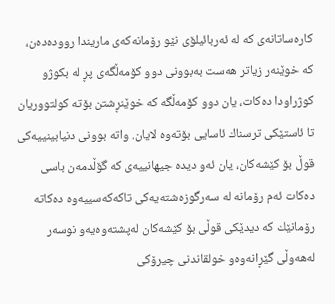كاره‌ساتانه‌ی‌ كه‌ له‌ ئه‌ربائیلۆی‌ نێو رۆمانه‌كه‌ی‌ ماریندا رووده‌ده‌ن، كه‌ خوێنه‌ر زیاتر هه‌ست به‌بوونی‌ دوو كۆمه‌ڵگه‌ی‌ پڕ له‌ بكوژ‌و كوژراودا ده‌كات، یان دوو كۆمه‌ڵگه‌ كه‌ خوێنڕشتن بۆته‌ كولتووریان تا ئاستێكی‌ ترسناك ئاسایی‌ بۆته‌وه‌ لایان. واته‌ بوونی‌ دنیابینییه‌كی‌ قوڵ بۆ كێشه‌كان، یان ئه‌و دیده‌ جیهانییه‌ی‌ كه‌ گۆڵدمه‌ن باسی‌ ده‌كات ئه‌م رۆمانه‌ له‌ سه‌رگوزه‌شته‌یه‌كی‌ تاكه‌كه‌سییه‌وه‌ ده‌كاته‌ رۆمانێك كه‌ دیدێكی‌ قوڵی‌ بۆ كێشه‌كان له‌پشته‌وه‌یه‌و نوسه‌ر له‌هه‌وڵی‌ گێڕانه‌وه‌و خولقاندنی‌ چیرۆكی‌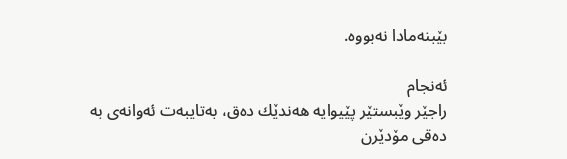بێبنه‌مادا نه‌بووه‌.

ئه‌نجام
راجێر وێبستێر پێیوایه‌ هه‌ندێك ده‌ق، به‌تایبه‌ت ئه‌وانه‌ی‌ به‌ ده‌قی‌ مۆدێرن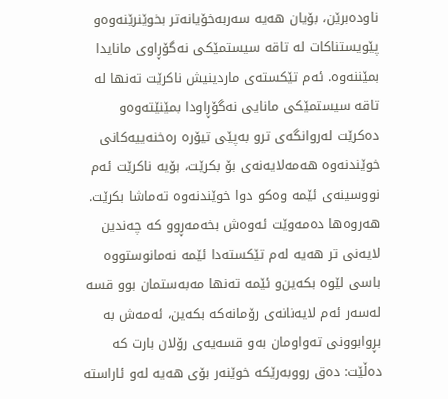ناوده‌برێن، بۆیان هه‌یه‌ سه‌ربه‌خۆیانه‌تر بخوێنرێنه‌وه‌‌و پێویستناكات له‌ تاقه‌ سیستمێكی‌ نه‌گۆڕاوی‌ مانایدا بمێننه‌وه‌. ئه‌م تێكسته‌ی‌ ماردینیش ناكرێت ته‌نها له‌ تاقه‌ سیستمێكی‌ مانایی‌ نه‌گۆڕاودا بمێنێته‌وه‌‌و ده‌كرێت له‌روانگه‌ی‌ ترو به‌پێی‌ تیۆره‌ ره‌خنه‌ییه‌كانی‌ خوێندنه‌وه‌ هه‌مه‌لایه‌نه‌ی‌ بۆ بكرێت، بۆیه‌ ناكرێت ئه‌م نووسینه‌ی‌ ئێمه‌ وه‌كو دوا خوێندنه‌وه‌ ته‌ماشا بكرێت. هه‌روه‌ها ده‌مه‌وێت ئه‌وه‌ش بخه‌مه‌ڕوو كه‌ چه‌ندین لایه‌نی‌ تر هه‌یه‌ له‌م تێكسته‌دا ئێمه‌ نه‌مانوستووه‌ باسی‌ لێوه‌ بكه‌ین‌و ئێمه‌ ته‌نها مه‌به‌ستمان بوو قسه‌ له‌سه‌ر ئه‌م لایه‌نانه‌ی‌ رۆمانه‌كه‌ بكه‌ین، ئه‌مه‌ش به‌ بڕوابوونی‌ ته‌واومان به‌و قسه‌یه‌ی‌ رۆلان بارت كه‌ ده‌ڵێت: ده‌ق رووبه‌رێكه‌ خوێنه‌ر بۆی‌ هه‌یه‌ له‌و ئاراسته‌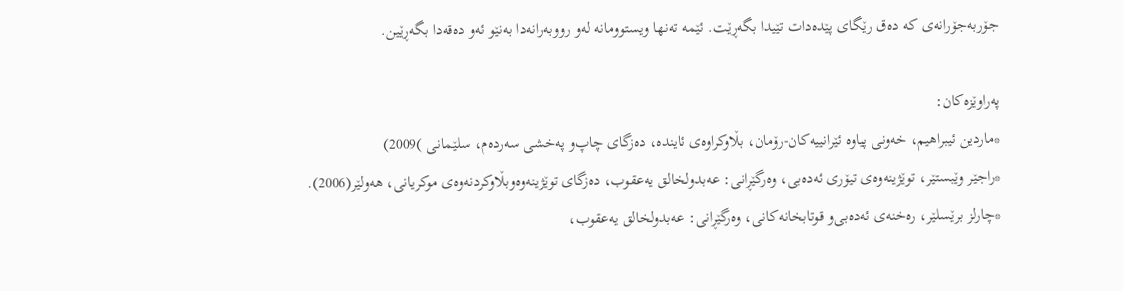جۆربه‌جۆرانه‌ی‌ كه‌ ده‌ق رێگای‌ پێده‌دات تێیدا بگه‌ڕێت. ئێمه‌ ته‌نها ویستوومانه‌ له‌و رووبه‌رانه‌دا به‌نێو ئه‌و ده‌قه‌دا بگه‌ڕێین.

په‌راوێزه‌كان:
*ماردین ئیبراهیم، خه‌ونی‌ پیاوه‌ ئێرانییه‌كان-رۆمان، بڵاوكراوه‌ی‌ ئاینده‌، ده‌زگای‌ چاپ‌و په‌خشی‌ سه‌رده‌م، سلێمانی‌ )2009)
*راجێر وێبستێر، توێژینه‌وه‌ی‌ تیۆری‌ ئه‌ده‌بی‌، وه‌رگێڕانی‌: عه‌بدولخالق یه‌عقوب، ده‌زگای‌ توێژینه‌وه‌وبڵاوكردنه‌وه‌ی‌ موكریانی‌، هه‌ولێر(2006).
*چارلز برێسلێر، ره‌خنه‌ی‌ ئه‌ده‌بی‌‌و قوتابخانه‌كانی‌، وه‌رگێڕانی‌: عه‌بدولخالق یه‌عقوب،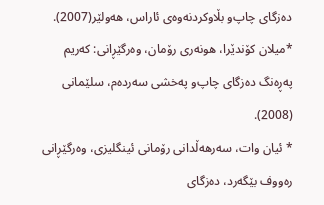ده‌زگای‌ چاپ‌و بڵاوكردنه‌وه‌ی‌ ئاراس، هه‌ولێر(2007).
*میلان كۆندێرا، هونه‌ری‌ رۆمان، وه‌رگێڕانی‌: كه‌ریم په‌ڕه‌نگ ده‌زگای‌ چاپ‌و په‌خشی‌ سه‌رده‌م، سلێمانی‌ (2008).
* ئیان وات، سه‌رهه‌ڵدانی‌ رۆمانی‌ ئینگلیزی‌، وه‌رگێڕانی‌ ره‌ووف بێگه‌رد، ده‌زگای‌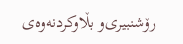رۆشنبیری‌‌و بڵاوكردنه‌وه‌ی‌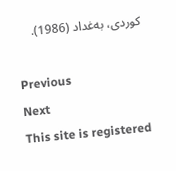كوردی‌، به‌غداد (1986).

Previous
Next
This site is registered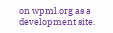on wpml.org as a development site.